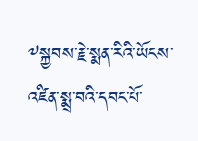༸སྐྱབས་རྗེ་སྨན་རིའི་ཡོངས་འཛིན་སྨྲ་བའི་དབང་པོ་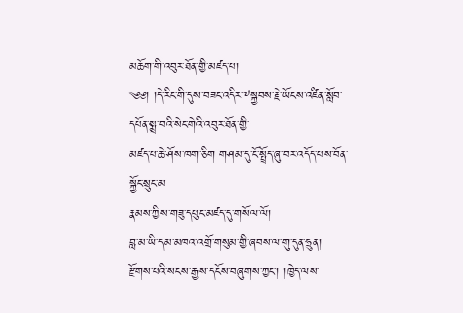མཆོག་གི་འབུར་ཐོན་གྱི་མཛད་པ།
༄༅། །དེ་རིང་གི་དུས་བཟང་འདིར་༸སྐྱབས་རྗེ་ཡོངས་འཛིན་སློབ་དཔོན་སྨྲ་བའི་སེང་གེའི་འབུར་ཐོན་གྱི་
མཛད་པ་ཆེ་ཤོས་ཁག་ཅིག གཤམ་དུ་ངོ་སྤྲོད་ཞུ་བར་འདོད་པས་བོན་སྐྱོང་སྲུང་མ
རྣམས་ཀྱིས་གཟུ་དཔུང་མཛད་དུ་གསོལ་ལོ།
བླ་མ་ཡི་དམ་མཁའ་འགྲོ་གསུམ་གྱི་ཞབས་ལ་གུ་དུན་ཧྲུན།
རྫོགས་པའི་སངས་རྒྱས་དངོས་བཞུགས་ཀྱང་། །ཁྱེད་ལས་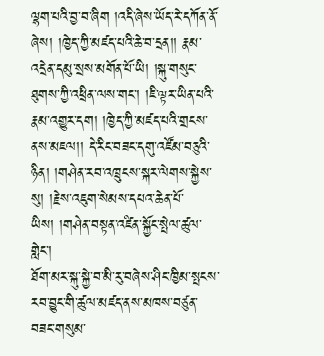ལྷག་པའི་བྱ་བ་ཞིག །འདི་ཞེས་ཡོད་རེ་དཀོན་ནོ་ཞེས། །ཁྱེད་ཀྱི་མཛད་པའི་ཆེ་བ་དྲན།། རྣམ་འདྲེན་དམུ་སྲས་མགོན་པོ་ཡི། །སྐུ་གསུང་ཐུགས་ཀྱི་འཕྲིན་ལས་གང་། །ཇི་ལྟར་ཡིན་པའི་རྣམ་འགྱུར་དག། །ཁྱེད་ཀྱི་མཛད་པའི་གྲངས་ནས་མཇལ།། དེ་རིང་བཟང་དགུ་འཛོམ་བཅུའི་ཉིན། །གཤེན་རབ་འཁྲུངས་སྐར་ལེགས་སྐྱེས་སུ། །རྗེས་འཇུག་སེམས་དཔའ་ཆེན་པོ་ཡིས། །གཤེན་བསྟན་འཛིན་སྐྱོང་སྤེལ་ཚུལ་གླེང་།
ཐོག་མར་སྐུ་སྐྱེ་བ་མི་རུ་བཞེས་ཤིང་ཁྱིམ་སྤངས་རབ་བྱུང་གི་ཚུལ་མཛད་ནས་མཁས་བཙུན་བཟང་གསུམ་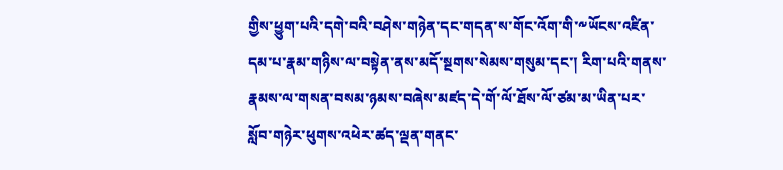གྱིས་ཕྱུག་པའི་དགེ་བའི་བཤེས་གཉེན་དང་གདན་ས་གོང་འོག་གི་༸ཡོངས་འཛིན་དམ་པ་རྣམ་གཉིས་ལ་བསྟེན་ནས་མདོ་སྔགས་སེམས་གསུམ་དང་། རིག་པའི་གནས་རྣམས་ལ་གསན་བསམ་ཉམས་བཞེས་མཛད་དེ་གོ་ལོ་ཐོས་ལོ་ཙམ་མ་ཡིན་པར་སློབ་གཉེར་ཕུགས་འཕེར་ཚད་ལྡན་གནང་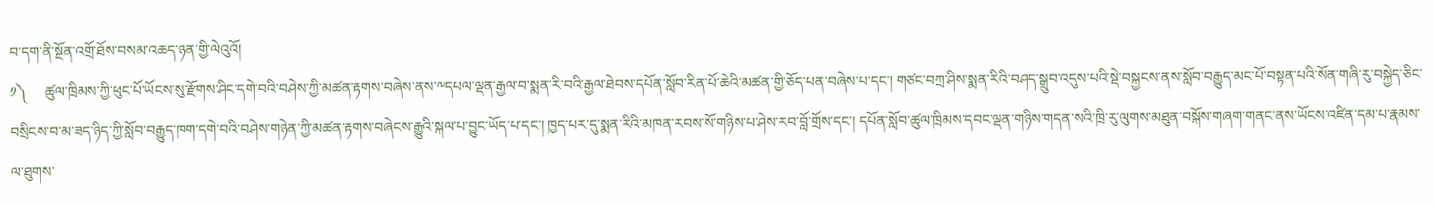བ་དག་ནི་སྔོན་འགྲོ་ཐོས་བསམ་འཆད་ཉན་གྱི་ལེའུའོ།
༡༽     ཚུལ་ཁྲིམས་ཀྱི་ཕུང་པོ་ཡོངས་སུ་རྫོགས་ཤིང་དགེ་བའི་བཤེས་ཀྱི་མཚན་རྟགས་བཞེས་ནས་༸དཔལ་ལྡན་རྒྱལ་བ་སྨན་རི་བའི་རྒྱལ་ཐེབས་དཔོན་སློབ་རིན་པོ་ཆེའི་མཚན་གྱི་ཅོད་པན་བཞེས་པ་དང་། གཙང་བཀྲ་ཤིས་སྨན་རིའི་བཤད་སྒྲུབ་འདུས་པའི་སྡེ་བསྐྱངས་ནས་སློབ་བརྒྱུད་མང་པོ་བསྟན་པའི་སོན་གཞི་རུ་བསྐྱེད་ཅིང་བསྲིངས་བ་མ་ཟད་ཉིད་ཀྱི་སློབ་བརྒྱུད་ཁག་དགེ་བའི་བཤེས་གཉེན་ཀྱི་མཚན་རྟགས་བཞེངས་རྒྱུའི་སྐལ་པ་བྱུང་ཡོད་པ་དང་། ཁྱད་པར་དུ་སྨན་རིའི་མཁན་རབས་སོ་གཉིས་པ་ཤེས་རབ་བློ་གྲོས་དང་། དཔོན་སློབ་ཚུལ་ཁྲིམས་དབང་ལྡན་གཉིས་གདན་སའི་ཁྲི་རུ་ལུགས་མཐུན་བསྐོས་གཞག་གནང་ནས་ཡོངས་འཛིན་དམ་པ་རྣམས་ལ་ཐུགས་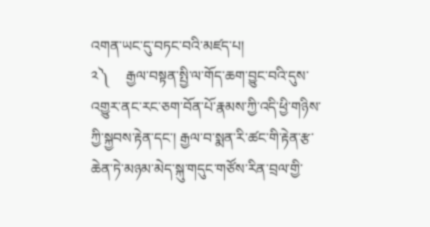འགན་ཡང་དུ་བཏང་བའི་མཛད་པ།
༢༽     རྒྱལ་བསྟན་སྤྱི་ལ་གོད་ཆག་བྱུང་བའི་དུས་འགྱུར་ནང་རང་ཅག་བོན་པོ་རྣམས་ཀྱི་འདི་ཕྱི་གཉིས་ཀྱི་སྐྱབས་རྟེན་དང་། རྒྱལ་བ་སྨན་རི་ཚང་གི་རྟེན་རྩ་ཆེན་ཏེ་མཉམ་མེད་སྐུ་གདུང་གཙོས་རིན་བྲལ་གྱི་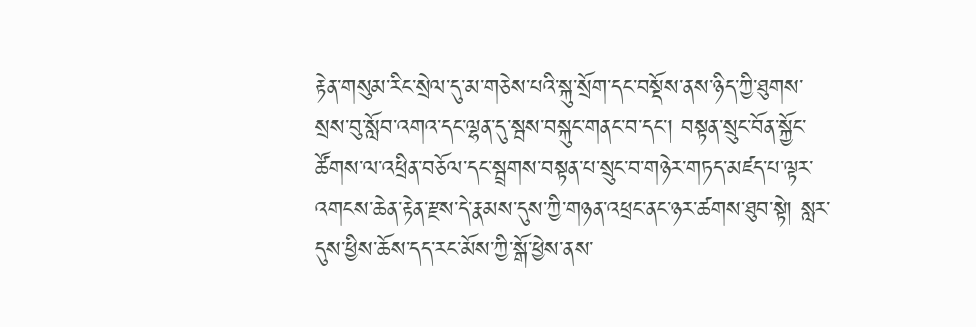རྟེན་གསུམ་རིང་སྲེལ་དུ་མ་གཅེས་པའི་སྐུ་སྲོག་དང་བསྡོས་ནས་ཉིད་ཀྱི་ཐུགས་སྲས་བུ་སློབ་འགའ་དང་ལྷན་དུ་སྦས་བསྐུང་གནང་བ་དང་། བསྟན་སྲུང་བོན་སྐྱོང་ཚོགས་ལ་འཕྲིན་བཅོལ་དང་སྦྲགས་བསྟན་པ་སྲུང་བ་གཉེར་གཏད་མཛད་པ་ལྟར་འགངས་ཆེན་རྟེན་རྫས་དེ་རྣམས་དུས་ཀྱི་གཉན་འཕྲང་ནང་ཉར་ཚགས་ཐུབ་སྟེ། སླར་དུས་ཕྱིས་ཆོས་དད་རང་མོས་ཀྱི་སྒོ་ཕྱེས་ནས་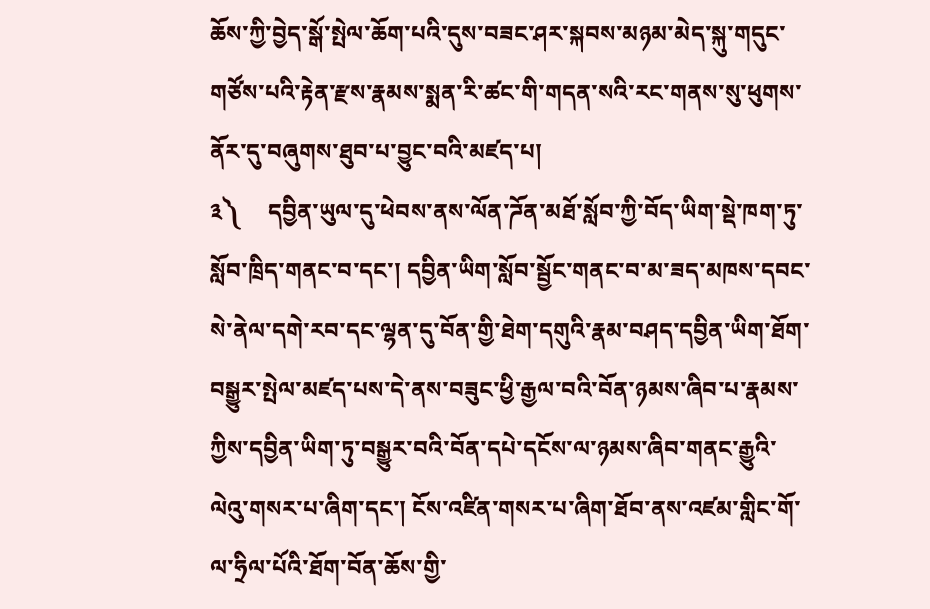ཆོས་ཀྱི་བྱེད་སྒོ་སྤེལ་ཆོག་པའི་དུས་བཟང་ཤར་སྐབས་མཉམ་མེད་སྐུ་གདུང་གཙོས་པའི་རྟེན་རྫས་རྣམས་སྨན་རི་ཚང་གི་གདན་སའི་རང་གནས་སུ་ཕུགས་ནོར་དུ་བཞུགས་ཐུབ་པ་བྱུང་བའི་མཛད་པ།
༣༽     དབྱིན་ཡུལ་དུ་ཕེབས་ནས་ལོན་ཌོན་མཐོ་སློབ་ཀྱི་བོད་ཡིག་སྡེ་ཁག་ཏུ་སློབ་ཁྲིད་གནང་བ་དང་། དབྱིན་ཡིག་སློབ་སྦྱོང་གནང་བ་མ་ཟད་མཁས་དབང་སེ་ནེལ་དགེ་རབ་དང་ལྷན་དུ་བོན་གྱི་ཐེག་དགུའི་རྣམ་བཤད་དབྱིན་ཡིག་ཐོག་བསྒྱུར་སྤེལ་མཛད་པས་དེ་ནས་བཟུང་ཕྱི་རྒྱལ་བའི་བོན་ཉམས་ཞིབ་པ་རྣམས་ཀྱིས་དབྱིན་ཡིག་ཏུ་བསྒྱུར་བའི་བོན་དཔེ་དངོས་ལ་ཉམས་ཞིབ་གནང་རྒྱུའི་ལེའུ་གསར་པ་ཞིག་དང་། ངོས་འཛིན་གསར་པ་ཞིག་ཐོབ་ནས་འཛམ་གླིང་གོ་ལ་ཧྲིལ་པོའི་ཐོག་བོན་ཆོས་གྱི་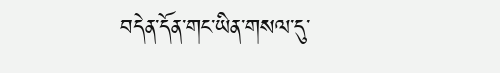བདེན་དོན་གང་ཡིན་གསལ་དུ་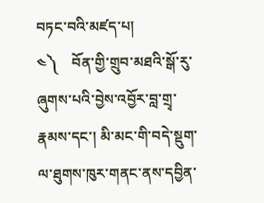བཏང་བའི་མཛད་པ།
༤༽    བོན་གྱི་གྲུབ་མཐའི་སྒོ་རུ་ཞུགས་པའི་བྱེས་འབྱོར་བླ་གྲྭ་རྣམས་དང་། མི་མང་གི་བདེ་སྡུག་ལ་ཐུགས་ཁུར་གནང་ནས་དབྱིན་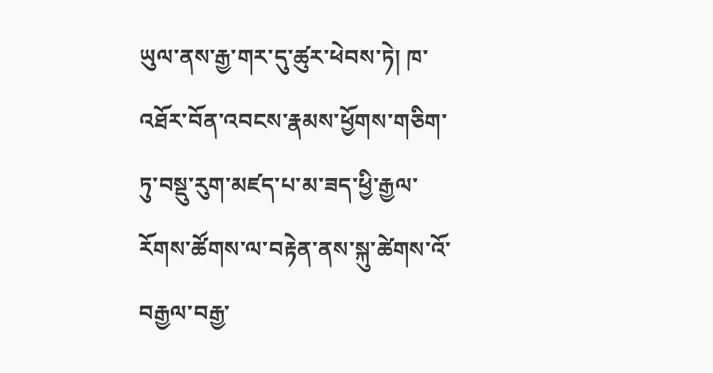ཡུལ་ནས་རྒྱ་གར་དུ་ཚུར་ཕེབས་ཏེ། ཁ་འཐོར་བོན་འབངས་རྣམས་ཕྱོགས་གཅིག་ཏུ་བསྡུ་རུག་མཛད་པ་མ་ཟད་ཕྱི་རྒྱལ་རོགས་ཚོགས་ལ་བརྟེན་ནས་སྐུ་ཚེགས་འོ་བརྒྱལ་བརྒྱ་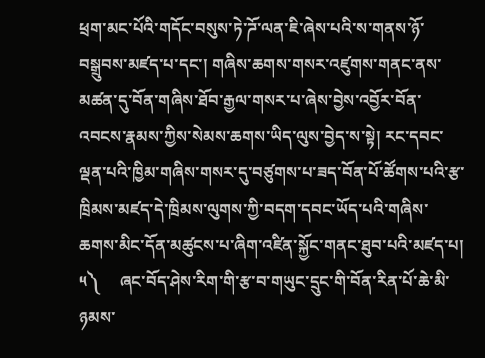ཕྲག་མང་པོའི་གདོང་བསུས་ཏེ་ཌོ་ལན་ཇི་ཞེས་པའི་ས་གནས་ཉོ་བསྒྲུབས་མཛད་པ་དང་། གཞིས་ཆགས་གསར་འཛུགས་གནང་ནས་མཚན་དུ་བོན་གཞིས་ཐོབ་རྒྱལ་གསར་པ་ཞེས་བྱེས་འབྱོར་བོན་འབངས་རྣམས་ཀྱིས་སེམས་ཆགས་ཡིད་ལུས་བྱེད་ས་སྟེ། རང་དབང་ལྡན་པའི་ཁྱིམ་གཞིས་གསར་དུ་བཙུགས་པ་ཟད་བོན་པོ་ཚོགས་པའི་རྩ་ཁྲིམས་མཛད་དེ་ཁྲིམས་ལུགས་ཀྱི་བདག་དབང་ཡོད་པའི་གཞིས་ཆགས་མིང་དོན་མཚུངས་པ་ཞིག་འཛིན་སྐྱོང་གནང་ཐུབ་པའི་མཛད་པ།
༥༽     ཞང་བོད་ཤེས་རིག་གི་རྩ་བ་གཡུང་དྲུང་གི་བོན་རིན་པོ་ཆེ་མི་ཉམས་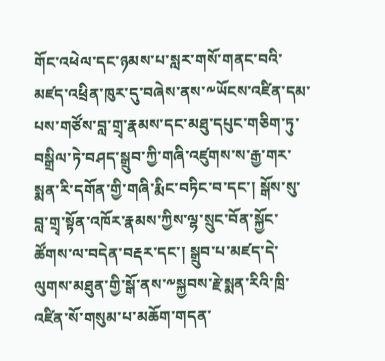གོང་འཕེལ་དང་ཉམས་པ་སླར་གསོ་གནང་བའི་མཛད་འཕྲིན་ཁུར་དུ་བཞེས་ནས་༸ཡོངས་འཛིན་དམ་པས་གཙོས་བླ་གྲྭ་རྣམས་དང་མཐུ་དཔུང་གཅིག་ཏུ་བསྒྲིལ་ཏེ་བཤད་སྒྲུབ་ཀྱི་གཞི་འཛུགས་ས་རྒྱ་གར་སྨན་རི་དགོན་གྱི་གཞི་རྨིང་བཏིང་བ་དང་། སྒོས་སུ་བླ་གྲྭ་སྟོན་འཁོར་རྣམས་ཀྱིས་ལྷ་སྲུང་བོན་སྐྱོང་ཚོགས་ལ་བདེན་བརྡར་དང་། སྒྲུབ་པ་མཛད་དེ་ལུགས་མཐུན་གྱི་སྒོ་ནས་༸སྐྱབས་རྗེ་སྨན་རིའི་ཁྲི་འཛིན་སོ་གསུམ་པ་མཆོག་གདན་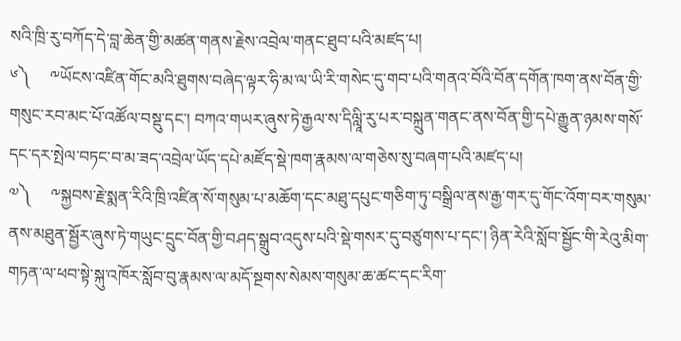སའི་ཁྲི་རུ་བཀོད་དེ་བླ་ཆེན་གྱི་མཚན་གནས་རྗེས་འབྲེལ་གནང་ཐུབ་པའི་མཛད་པ།
༦༽     ༸ཡོངས་འཛིན་གོང་མའི་ཐུགས་བཞེད་ལྟར་ཧི་མ་ལ་ཡི་རི་གསེང་དུ་གབ་པའི་གནའ་བོའི་བོན་དགོན་ཁག་ནས་བོན་གྱི་གསུང་རབ་མང་པོ་འཚོལ་བསྡུ་དང་། བཀའ་གཡར་ཞུས་ཏེ་རྒྱལ་ས་དིལླཱི་རུ་པར་བསྐྲུན་གནང་ནས་བོན་གྱི་དཔེ་རྒྱུན་ཉམས་གསོ་དང་དར་སྤེལ་བཏང་བ་མ་ཟད་འབྲེལ་ཡོད་དཔེ་མཛོད་སྡེ་ཁག་རྣམས་ལ་གཅེས་སུ་བཞག་པའི་མཛད་པ།
༧༽     ༸སྐྱབས་རྗེ་སྨན་རིའི་ཁྲི་འཛིན་སོ་གསུམ་པ་མཆོག་དང་མཐུ་དཔུང་གཅིག་ཏུ་བསྒྲིལ་ནས་རྒྱ་གར་དུ་གོང་འོག་བར་གསུམ་ནས་མཐུན་སྦྱོར་ཞུས་ཏེ་གཡུང་དྲུང་བོན་གྱི་བཤད་སྒྲུབ་འདུས་པའི་སྡེ་གསར་དུ་བཙུགས་པ་དང་། ཉིན་རེའི་སློབ་སྦྱོང་གི་རེའུ་མིག་གཏན་ལ་ཕབ་སྟེ་སྐུ་འཁོར་སློབ་བུ་རྣམས་ལ་མདོ་སྔགས་སེམས་གསུམ་ཆ་ཚང་དང་རིག་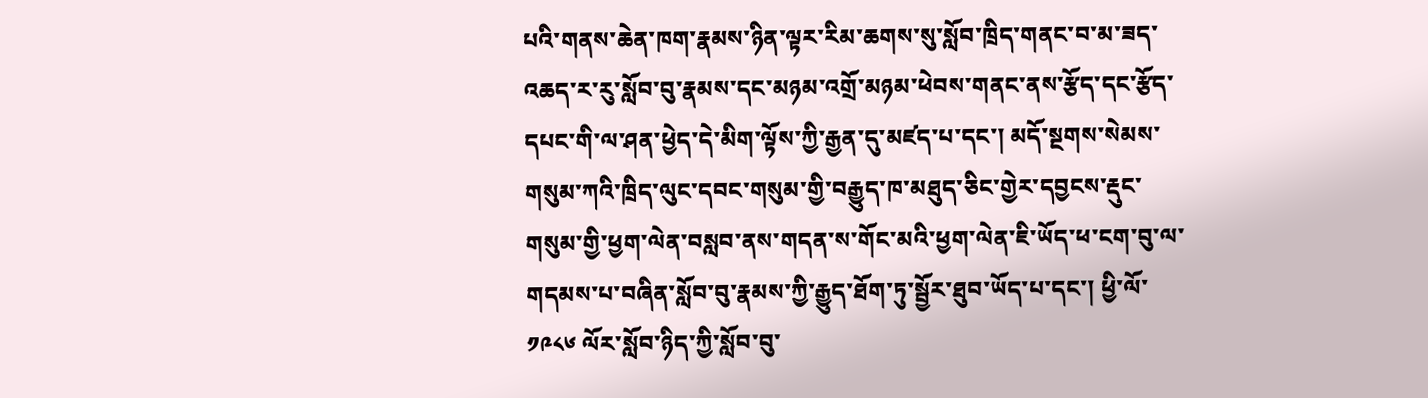པའི་གནས་ཆེན་ཁག་རྣམས་ཉིན་ལྟར་རིམ་ཆགས་སུ་སློབ་ཁྲིད་གནང་བ་མ་ཟད་འཆད་ར་རུ་སློབ་བུ་རྣམས་དང་མཉམ་འགྲོ་མཉམ་ཕེབས་གནང་ནས་རྩོད་དང་རྩོད་དཔང་གི་ལ་ཤན་ཕྱེད་དེ་མིག་ལྟོས་ཀྱི་རྒྱན་དུ་མཛད་པ་དང་། མདོ་སྔགས་སེམས་གསུམ་ཀའི་ཁྲིད་ལུང་དབང་གསུམ་གྱི་བརྒྱུད་ཁ་མཐུད་ཅིང་གྱེར་དབྱངས་རྡུང་གསུམ་གྱི་ཕྱག་ལེན་བསླབ་ནས་གདན་ས་གོང་མའི་ཕྱག་ལེན་ཇི་ཡོད་ཕ་ངག་བུ་ལ་གདམས་པ་བཞིན་སློབ་བུ་རྣམས་ཀྱི་རྒྱུད་ཐོག་ཏུ་སྦྱོར་ཐུབ་ཡོད་པ་དང་། ཕྱི་ལོ་ ༡༩༨༦ ལོར་སློབ་ཉིད་ཀྱི་སློབ་བུ་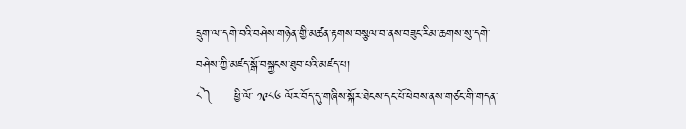དྲུག་ལ་དགེ་བའི་བཤེས་གཉེན་གྱི་མཚན་རྟགས་བསྩལ་བ་ནས་བཟུང་རིམ་ཆགས་སུ་དགེ་བཤེས་ཀྱི་མཛད་སྒོ་བསྐྱངས་ཐུབ་པའི་མཛད་པ།
༨༽     ཕྱི་ལོ་ ༡༩༨༦ ལོར་བོད་དུ་གཞིས་སྐོར་ཐེངས་དང་པོ་ཕེབས་ནས་གཙང་གི་གདན་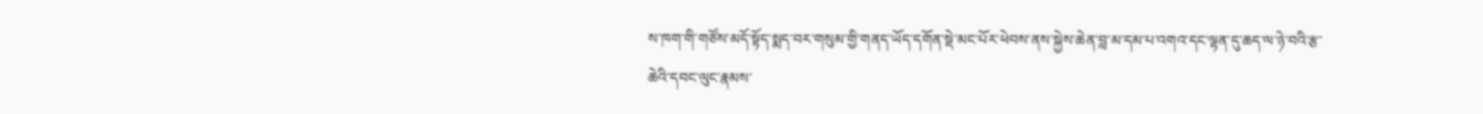ས་ཁག་གི་གཙོས་མདོ་སྟོད་སྨད་བར་གསུམ་གྱི་གནད་ཡོད་དགོན་སྡེ་མང་པོར་ཕེབས་ནས་སྐྱེས་ཆེན་བླ་མ་དམ་པ་འགའ་དང་ལྷན་དུ་ཆད་ལ་ཉེ་བའི་རྩ་ཆེའི་དབང་ལུང་རྣམས་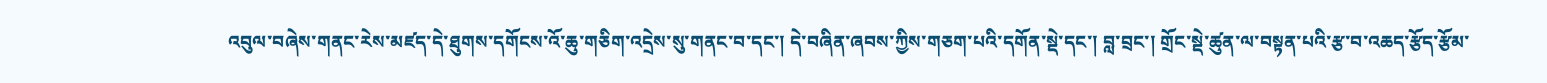འབུལ་བཞེས་གནང་རེས་མཛད་དེ་ཐུགས་དགོངས་འོ་ཆུ་གཅིག་འདྲེས་སུ་གནང་བ་དང་། དེ་བཞིན་ཞབས་ཀྱིས་གཅག་པའི་དགོན་སྡེ་དང་། བླ་བྲང་། གྲོང་སྡེ་ཚུན་ལ་བསྟན་པའི་རྩ་བ་འཆད་རྩོད་རྩོམ་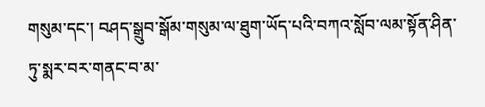གསུམ་དང་། བཤད་སྒྲུབ་སྒོམ་གསུམ་ལ་ཐུག་ཡོད་པའི་བཀའ་སློབ་ལམ་སྟོན་ཤིན་ཏུ་སྨར་བར་གནང་བ་མ་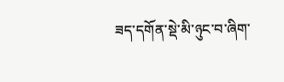ཟད་དགོན་སྡེ་མི་ཉུང་བ་ཞིག་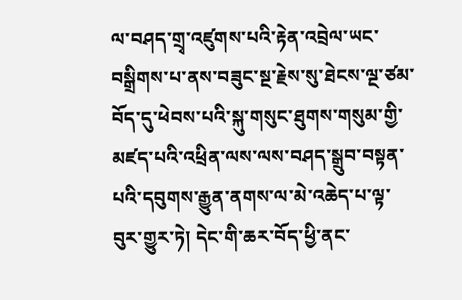ལ་བཤད་གྲྭ་འཛུགས་པའི་རྟེན་འབྲེལ་ཡང་བསྒྲིགས་པ་ནས་བཟུང་སྔ་རྗེས་སུ་ཐེངས་ལྔ་ཙམ་བོད་དུ་ཕེབས་པའི་སྐུ་གསུང་ཐུགས་གསུམ་གྱི་མཛད་པའི་འཕྲིན་ལས་ལས་བཤད་སྒྲུབ་བསྟན་པའི་དབུགས་རྒྱུན་ནགས་ལ་མེ་འཆེད་པ་ལྟ་བུར་གྱུར་ཏེ། དེང་གི་ཆར་བོད་ཕྱི་ནང་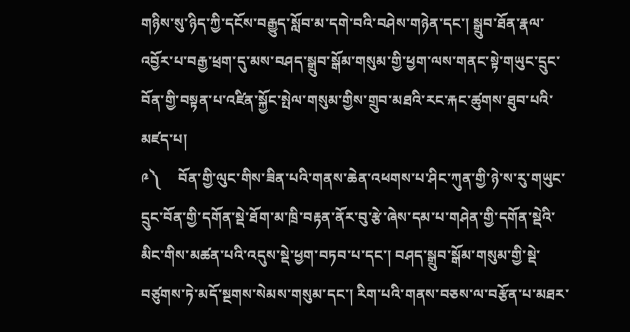གཉིས་སུ་ཉིད་ཀྱི་དངོས་བརྒྱུད་སློབ་མ་དགེ་བའི་བཤེས་གཉེན་དང་། སྒྲུབ་ཐོན་རྣལ་འབྱོར་པ་བརྒྱ་ཕྲག་དུ་མས་བཤད་སྒྲུབ་སྒོམ་གསུམ་གྱི་ཕྱག་ལས་གནང་སྟེ་གཡུང་དྲུང་བོན་གྱི་བསྟན་པ་འཛིན་སྐྱོང་སྤེལ་གསུམ་གྱིས་གྲུབ་མཐའི་རང་རྐང་ཚུགས་ཐུབ་པའི་མཛད་པ།
༩༽     བོན་གྱི་ལུང་གིས་ཟིན་པའི་གནས་ཆེན་འཕགས་པ་ཤིང་ཀུན་གྱི་ཉེ་ས་རུ་གཡུང་དྲུང་བོན་གྱི་དགོན་སྡེ་ཐོག་མ་ཁྲི་བརྟན་ནོར་བུ་རྩེ་ཞེས་དམ་པ་གཤེན་གྱི་དགོན་སྡེའི་མིང་གིས་མཚན་པའི་འདུས་སྡེ་ཕྱག་བཏབ་པ་དང་། བཤད་སྒྲུབ་སྒོམ་གསུམ་གྱི་སྡེ་བཙུགས་ཏེ་མདོ་སྔགས་སེམས་གསུམ་དང་། རིག་པའི་གནས་བཅས་ལ་བརྩོན་པ་མཐར་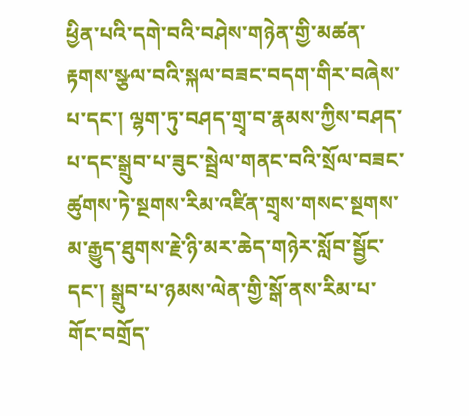ཕྱིན་པའི་དགེ་བའི་བཤེས་གཉེན་གྱི་མཚན་རྟགས་སྩལ་བའི་སྐལ་བཟང་བདག་གིར་བཞེས་པ་དང་། ལྷག་ཏུ་བཤད་གྲྭ་བ་རྣམས་ཀྱིས་བཤད་པ་དང་སྒྲུབ་པ་ཟུང་སྦྲེལ་གནང་བའི་སྲོལ་བཟང་ཚུགས་ཏེ་སྔགས་རིམ་འཛིན་གྲྭས་གསང་སྔགས་མ་རྒྱུད་ཐུགས་རྗེ་ཉི་མར་ཆེད་གཉེར་སློབ་སྦྱོང་དང་། སྒྲུབ་པ་ཉམས་ལེན་གྱི་སྒོ་ནས་རིམ་པ་གོང་བགྲོད་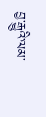བྱ་རྒྱུའི་ལམ་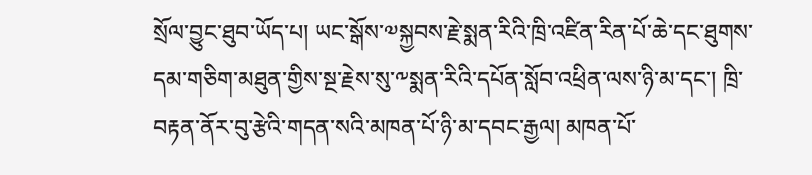སྲོལ་བྱུང་ཐུབ་ཡོད་པ། ཡང་སྒོས་༧སྐྱབས་རྗེ་སྨན་རིའི་ཁྲི་འཛིན་རིན་པོ་ཆེ་དང་ཐུགས་དམ་གཅིག་མཐུན་གྱིས་སྔ་རྗེས་སུ་༸སྨན་རིའི་དཔོན་སློབ་འཕྲིན་ལས་ཉི་མ་དང་། ཁྲི་བརྟན་ནོར་བུ་རྩེའི་གདན་སའི་མཁན་པོ་ཉི་མ་དབང་རྒྱལ། མཁན་པོ་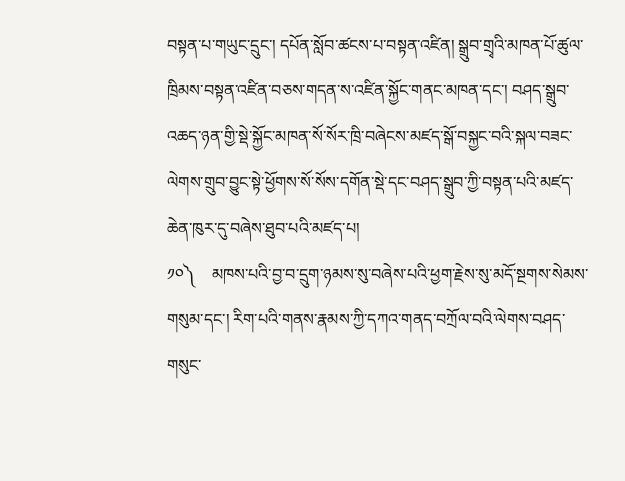བསྟན་པ་གཡུང་དྲུང་། དཔོན་སློབ་ཚངས་པ་བསྟན་འཛིན། སྒྲུབ་གྲྭའི་མཁན་པོ་ཚུལ་ཁྲིམས་བསྟན་འཛིན་བཅས་གདན་ས་འཛིན་སྐྱོང་གནང་མཁན་དང་། བཤད་སྒྲུབ་འཆད་ཉན་གྱི་སྡེ་སྐྱོང་མཁན་སོ་སོར་ཁྲི་བཞེངས་མཛད་སྒོ་བསྐྱང་བའི་སྐལ་བཟང་ལེགས་གྲུབ་བྱུང་སྟེ་ཕྱོགས་སོ་སོས་དགོན་སྡེ་དང་བཤད་སྒྲུབ་ཀྱི་བསྟན་པའི་མཛད་ཆེན་ཁུར་དུ་བཞེས་ཐུབ་པའི་མཛད་པ།
༡༠༽    མཁས་པའི་བྱ་བ་དྲུག་ཉམས་སུ་བཞེས་པའི་ཕྱག་རྗེས་སུ་མདོ་སྔགས་སེམས་གསུམ་དང་། རིག་པའི་གནས་རྣམས་ཀྱི་དཀའ་གནད་བཀྲོལ་བའི་ལེགས་བཤད་གསུང་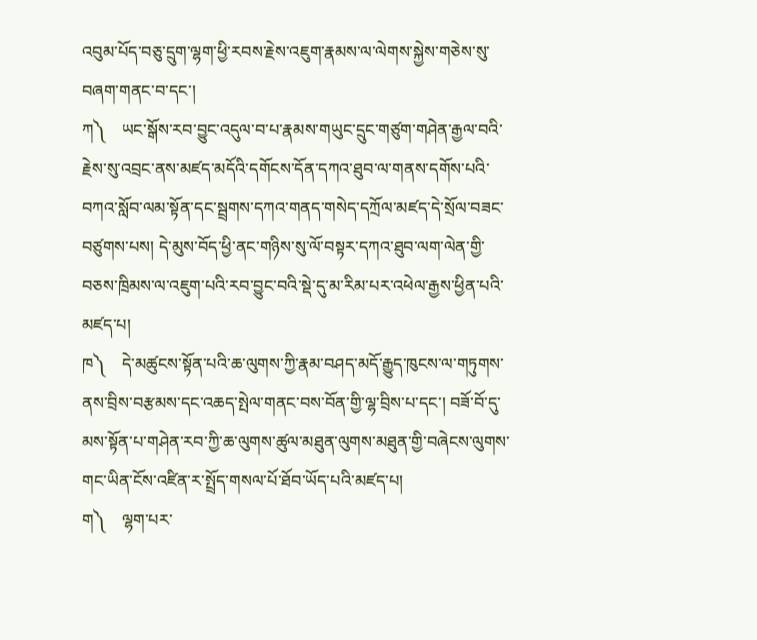འབུམ་པོད་བཅུ་དྲུག་ལྷག་ཕྱི་རབས་རྗེས་འཇུག་རྣམས་ལ་ལེགས་སྐྱེས་གཅེས་སུ་བཞག་གནང་བ་དང་།
ཀ༽    ཡང་སྒོས་རབ་བྱུང་འདུལ་བ་པ་རྣམས་གཡུང་དྲུང་གཙུག་གཤེན་རྒྱལ་བའི་རྗེས་སུ་འབྲང་ནས་མཛད་མདོའི་དགོངས་དོན་དཀའ་ཐུབ་ལ་གནས་དགོས་པའི་བཀའ་སློབ་ལམ་སྟོན་དང་སྦྲགས་དཀའ་གནད་གསེད་དཀྲོལ་མཛད་དེ་སྲོལ་བཟང་བཙུགས་པས། དེ་མུས་བོད་ཕྱི་ནང་གཉིས་སུ་ལོ་བསྟར་དཀའ་ཐུབ་ལག་ལེན་གྱི་བཅས་ཁྲིམས་ལ་འཇུག་པའི་རབ་བྱུང་བའི་སྡེ་དུ་མ་རིམ་པར་འཕེལ་རྒྱས་ཕྱིན་པའི་མཛད་པ།
ཁ༽    དེ་མཚུངས་སྟོན་པའི་ཆ་ལུགས་ཀྱི་རྣམ་བཤད་མདོ་རྒྱུད་ཁུངས་ལ་གཏུགས་ནས་བྲིས་བརྩམས་དང་འཆད་སྤེལ་གནང་བས་བོན་གྱི་ལྷ་བྲིས་པ་དང་། བཟོ་བོ་དུ་མས་སྟོན་པ་གཤེན་རབ་ཀྱི་ཆ་ལུགས་ཚུལ་མཐུན་ལུགས་མཐུན་གྱི་བཞེངས་ལུགས་གང་ཡིན་ངོས་འཛིན་ར་སྤྲོད་གསལ་པོ་ཐོབ་ཡོད་པའི་མཛད་པ།
ག༽    ལྷག་པར་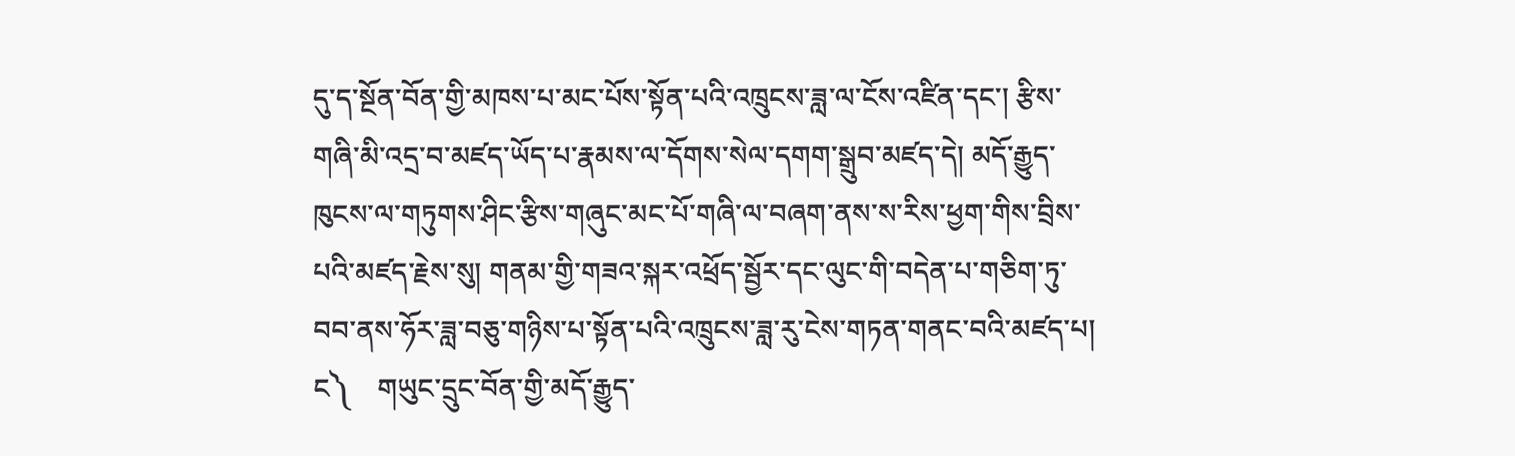དུ་ད་སྔོན་བོན་གྱི་མཁས་པ་མང་པོས་སྟོན་པའི་འཁྲུངས་ཟླ་ལ་ངོས་འཛིན་དང་། རྩིས་གཞི་མི་འདྲ་བ་མཛད་ཡོད་པ་རྣམས་ལ་དོགས་སེལ་དགག་སྒྲུབ་མཛད་དེ། མདོ་རྒྱུད་ཁུངས་ལ་གཏུགས་ཤིང་རྩིས་གཞུང་མང་པོ་གཞི་ལ་བཞག་ནས་ས་རིས་ཕྱག་གིས་བྲིས་པའི་མཛད་རྗེས་སུ། གནམ་གྱི་གཟའ་སྐར་འཕྲོད་སྦྱོར་དང་ལུང་གི་བདེན་པ་གཅིག་ཏུ་བབ་ནས་ཧོར་ཟླ་བཅུ་གཉིས་པ་སྟོན་པའི་འཁྲུངས་ཟླ་རུ་ངེས་གཏན་གནང་བའི་མཛད་པ།
ང༽    གཡུང་དྲུང་བོན་གྱི་མདོ་རྒྱུད་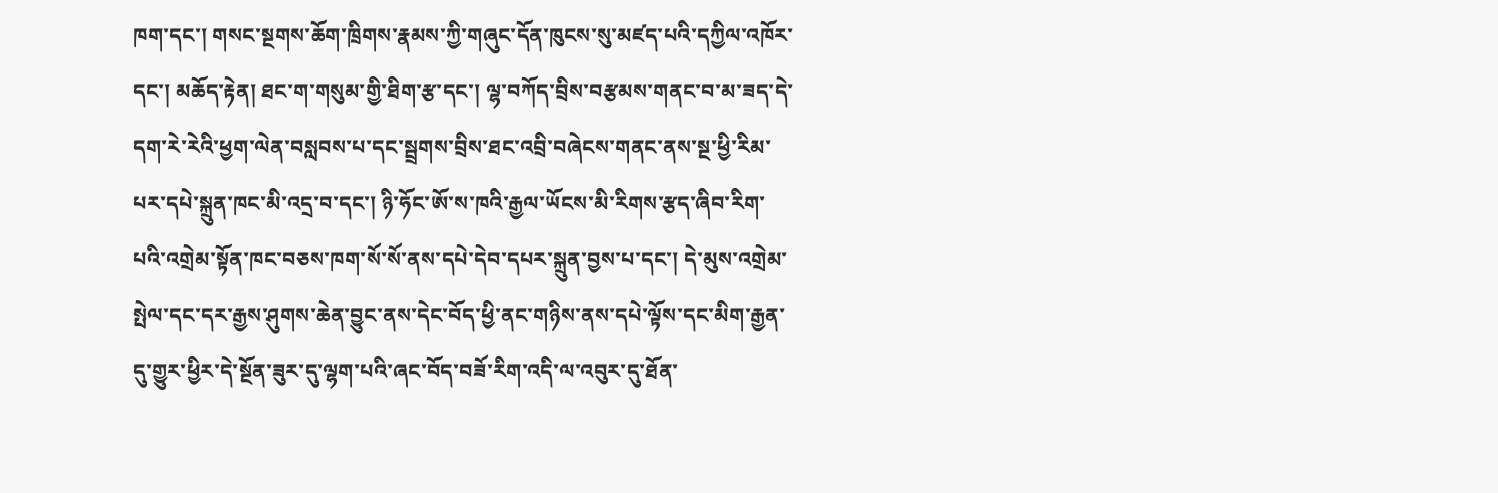ཁག་དང་། གསང་སྔགས་ཆོག་ཁྲིགས་རྣམས་ཀྱི་གཞུང་དོན་ཁུངས་སུ་མཛད་པའི་དཀྱིལ་འཁོར་དང་། མཆོད་རྟེན། ཐང་ག་གསུམ་གྱི་ཐིག་རྩ་དང་། ལྷ་བཀོད་བྲིས་བརྩམས་གནང་བ་མ་ཟད་དེ་དག་རེ་རེའི་ཕྱག་ལེན་བསླབས་པ་དང་སྦྲགས་བྲིས་ཐང་འབྲི་བཞེངས་གནང་ནས་སྔ་ཕྱི་རིམ་པར་དཔེ་སྐྲུན་ཁང་མི་འདྲ་བ་དང་། ཉི་ཧོང་ཨོ་ས་ཁའི་རྒྱལ་ཡོངས་མི་རིགས་རྩད་ཞིབ་རིག་པའི་འགྲེམ་སྟོན་ཁང་བཅས་ཁག་སོ་སོ་ནས་དཔེ་དེབ་དཔར་སྐྲུན་བྱས་པ་དང་། དེ་མུས་འགྲེམ་སྤེལ་དང་དར་རྒྱས་ཤུགས་ཆེན་བྱུང་ནས་དེང་བོད་ཕྱི་ནང་གཉིས་ནས་དཔེ་ལྟོས་དང་མིག་རྒྱན་དུ་གྱུར་ཕྱིར་དེ་སྔོན་ཟུར་དུ་ལྷག་པའི་ཞང་བོད་བཟོ་རིག་འདི་ལ་འབུར་དུ་ཐོན་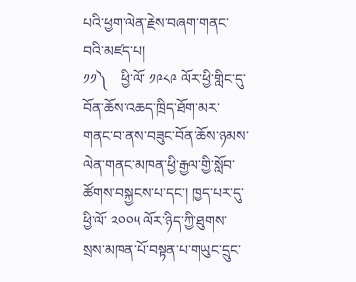པའི་ཕྱག་ལེན་རྗེས་བཞག་གནང་བའི་མཛད་པ།
༡༡༽    ཕྱི་ལོ་ ༡༩༨༩ ལོར་ཕྱི་གླིང་དུ་བོན་ཆོས་འཆད་ཁྲིད་ཐོག་མར་གནང་བ་ནས་བཟུང་བོན་ཆོས་ཉམས་ལེན་གནང་མཁན་ཕྱི་རྒྱལ་གྱི་སློབ་ཚོགས་བསྐྱངས་པ་དང་། ཁྱད་པར་དུ་ཕྱི་ལོ་ ༢༠༠༥ ལོར་ཉིད་ཀྱི་ཐུགས་སྲས་མཁན་པོ་བསྟན་པ་གཡུང་དྲུང་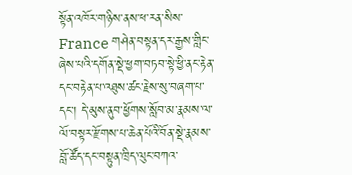སྟོན་འཁོར་གཉིས་ནས་ཕ་རན་སིས་ France གཤེན་བསྟན་དར་རྒྱས་གླིང་ཞེས་པའི་དགོན་སྡེ་ཕྱག་བཏབ་སྟེ་ཕྱི་ནང་རྟེན་དང་བརྟེན་པ་འཐུས་ཚང་རྗེས་སུ་བཞག་པ་དང་། དེ་མུས་ནུབ་ཕྱོགས་སློབ་མ་རྣམས་ལ་ལོ་བསྟར་རྫོགས་པ་ཆེན་པོའི་བོན་སྡེ་རྣམས་བློ་ཚོད་དང་བསྟུན་ཁྲིད་ལུང་བཀའ་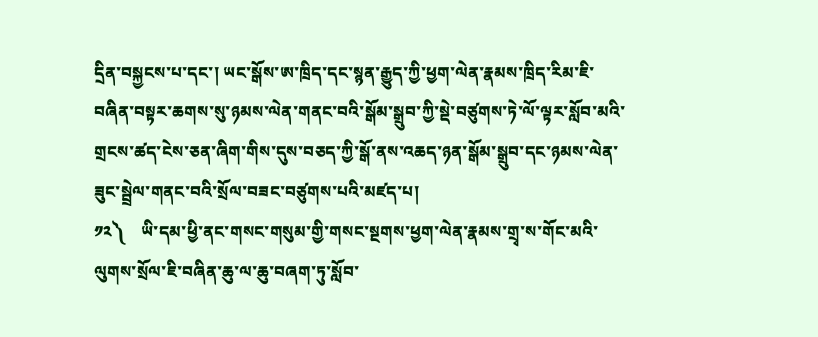དྲིན་བསྐྱངས་པ་དང་། ཡང་སྒོས་ཨ་ཁྲིད་དང་སྙན་རྒྱུད་ཀྱི་ཕྱག་ལེན་རྣམས་ཁྲིད་རིམ་ཇི་བཞིན་བསྟར་ཆགས་སུ་ཉམས་ལེན་གནང་བའི་སྒོམ་སྒྲུབ་ཀྱི་སྡེ་བཙུགས་ཏེ་ལོ་ལྟར་སློབ་མའི་གྲངས་ཚད་ངེས་ཅན་ཞིག་གིས་དུས་བཅད་ཀྱི་སྒོ་ནས་འཆད་ཉན་སྒོམ་སྒྲུབ་དང་ཉམས་ལེན་ཟུང་སྦྲེལ་གནང་བའི་སྲོལ་བཟང་བཙུགས་པའི་མཛད་པ།
༡༢༽    ཡི་དམ་ཕྱི་ནང་གསང་གསུམ་གྱི་གསང་སྔགས་ཕྱག་ལེན་རྣམས་གྲྭ་ས་གོང་མའི་ལུགས་སྲོལ་ཇི་བཞིན་ཆུ་ལ་ཆུ་བཞག་ཏུ་སློབ་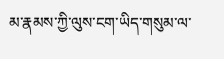མ་རྣམས་ཀྱི་ལུས་ངག་ཡིད་གསུམ་ལ་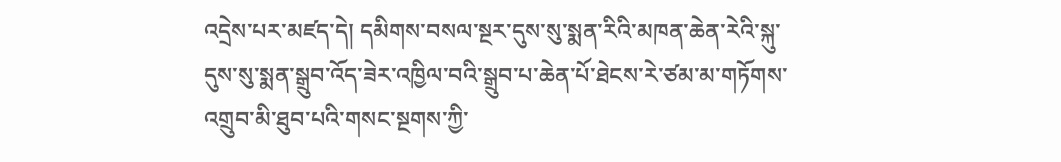འདྲེས་པར་མཛད་དེ། དམིགས་བསལ་སྔར་དུས་སུ་སྨན་རིའི་མཁན་ཆེན་རེའི་སྐུ་དུས་སུ་སྨན་སྒྲུབ་འོད་ཟེར་འཁྱིལ་བའི་སྒྲུབ་པ་ཆེན་པོ་ཐེངས་རེ་ཙམ་མ་གཏོགས་འགྲུབ་མི་ཐུབ་པའི་གསང་སྔགས་ཀྱི་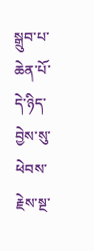སྒྲུབ་པ་ཆེན་པོ་དེ་ཉིད་བྱེས་སུ་ཕེབས་རྗེས་སྔ་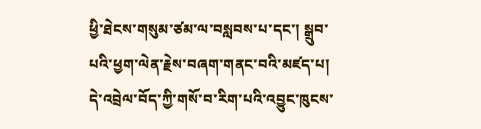ཕྱི་ཐེངས་གསུམ་ཙམ་ལ་བསླབས་པ་དང་། སྒྲུབ་པའི་ཕྱག་ལེན་རྗེས་བཞག་གནང་བའི་མཛད་པ། དེ་འབྲེལ་བོད་ཀྱི་གསོ་བ་རིག་པའི་འབྱུང་ཁུངས་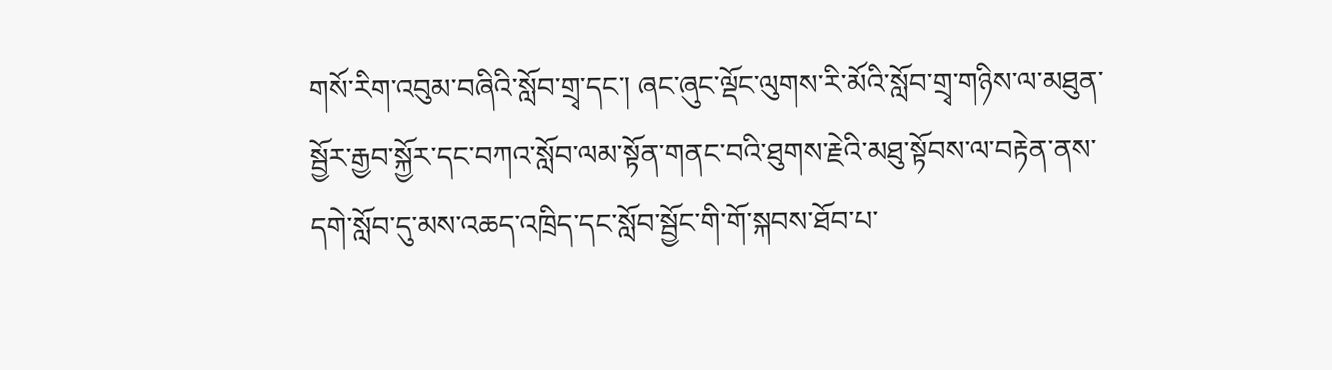གསོ་རིག་འབུམ་བཞིའི་སློབ་གྲྭ་དང་། ཞང་ཞུང་ལྡོང་ལུགས་རི་མོའི་སློབ་གྲྭ་གཉིས་ལ་མཐུན་སྦྱོར་རྒྱབ་སྐྱོར་དང་བཀའ་སློབ་ལམ་སྟོན་གནང་བའི་ཐུགས་རྗེའི་མཐུ་སྟོབས་ལ་བརྟེན་ནས་དགེ་སློབ་དུ་མས་འཆད་འཁྲིད་དང་སློབ་སྦྱོང་གི་གོ་སྐབས་ཐོབ་པ་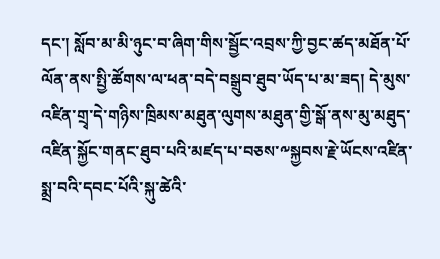དང་། སློབ་མ་མི་ཉུང་བ་ཞིག་གིས་སྦྱོང་འབྲས་ཀྱི་བྱང་ཚད་མཐོན་པོ་ལོན་ནས་སྤྱི་ཚོགས་ལ་ཕན་བདེ་བསྒྲུབ་ཐུབ་ཡོད་པ་མ་ཟད། དེ་མུས་འཛིན་གྲྭ་དེ་གཉིས་ཁྲིམས་མཐུན་ལུགས་མཐུན་གྱི་སྒོ་ནས་མུ་མཐུད་འཛིན་སྐྱོང་གནང་ཐུབ་པའི་མཛད་པ་བཅས་༸སྐྱབས་རྗེ་ཡོངས་འཛིན་སྨྲ་བའི་དབང་པོའི་སྐུ་ཚེའི་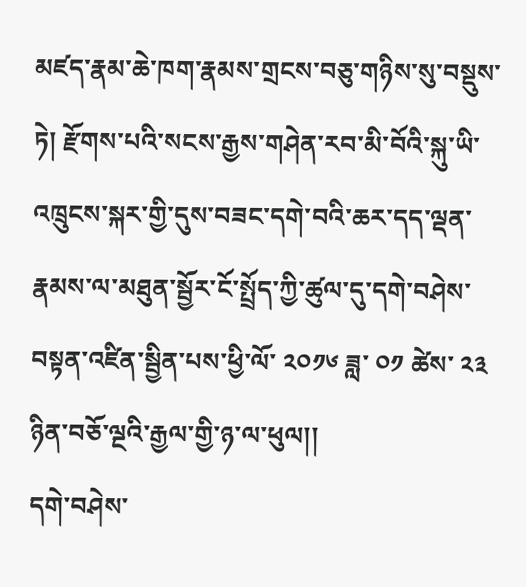མཛད་རྣམ་ཆེ་ཁག་རྣམས་གྲངས་བཅུ་གཉིས་སུ་བསྡུས་ཏེ། རྫོགས་པའི་སངས་རྒྱས་གཤེན་རབ་མི་བོའི་སྐུ་ཡི་འཁྲུངས་སྐར་གྱི་དུས་བཟང་དགེ་བའི་ཆར་དད་ལྡན་རྣམས་ལ་མཐུན་སྦྱོར་ངོ་སྤྲོད་ཀྱི་ཚུལ་དུ་དགེ་བཤེས་བསྟན་འཛིན་སྦྱིན་པས་ཕྱི་ལོ་ ༢༠༡༦ ཟླ་ ༠༡ ཚེས་ ༢༣ ཉིན་བཅོ་ལྔའི་རྒྱལ་གྱི་ཉ་ལ་ཕུལ།།
དགེ་བཤེས་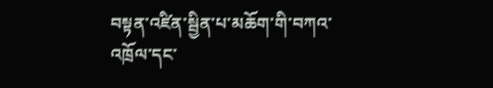བསྟན་འཛིན་སྦྱིན་པ་མཆོག་གི་བཀའ་འཁྲོལ་དང་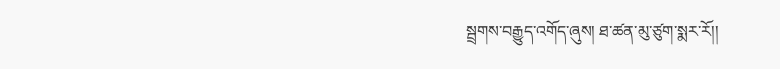སྦྲགས་བརྒྱུད་འགོད་ཞུས། ཐ་ཚན་མུ་ཙུག་སྨར་རོ།།